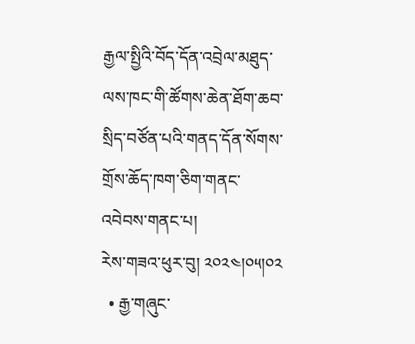རྒྱལ་སྤྱིའི་བོད་དོན་འབྲེལ་མཐུད་ལས་ཁང་གི་ཚོགས་ཆེན་ཐོག་ཆབ་སྲིད་བཙོན་པའི་གནད་དོན་སོགས་གྲོས་ཆོད་ཁག་ཅིག་གནང་ འབེབས་གནང་པ།
རེས་གཟའ་ཕུར་བུ། ༢༠༢༤།༠༥།༠༢
  • རྒྱ་གཞུང་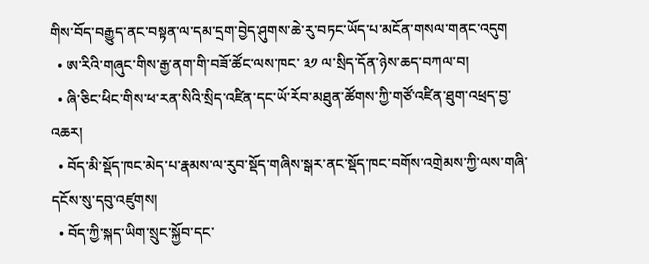གིས་བོད་བརྒྱུད་ནང་བསྟན་ལ་དམ་དྲག་བྱེད་ཤུགས་ཆེ་རུ་བཏང་ཡོད་པ་མངོན་གསལ་གནང་འདུག
  • ཨ་རིའི་གཞུང་གིས་རྒྱ་ནག་གི་བཟོ་ཚོང་ལས་ཁང་ ༣༡ ལ་སྲིད་དོན་ཉེས་ཆད་བཀལ་བ།
  • ཞི་ཅིང་ཕིང་གིས་ཕ་རན་སིའི་སྲིད་འཛིན་དང་ཡོ་རོབ་མཐུན་ཚོགས་ཀྱི་གཙོ་འཛིན་ཐུག་འཕྲད་བྱ་འཆར།
  • བོད་མི་སྡོད་ཁང་མེད་པ་རྣམས་ལ་རུབ་སྡོད་གཞིས་སྒར་ནང་སྡོད་ཁང་བགོས་འགྲེམས་ཀྱི་ལས་གཞི་དངོས་སུ་དབུ་འཛུགས།
  • བོད་ཀྱི་སྐད་ཡིག་སྲུང་སྐྱོབ་དང་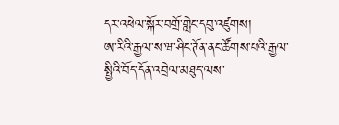དར་འཕེལ་སྐོར་བགྲོ་གླེང་དབུ་འཛུགས།
ཨ་རིའི་རྒྱལ་ས་ཝ་ཤིང་ཊོན་ནང་ཚོགས་པའི་རྒྱལ་སྤྱིའི་བོད་དོན་འབྲེལ་མཐུད་ལས་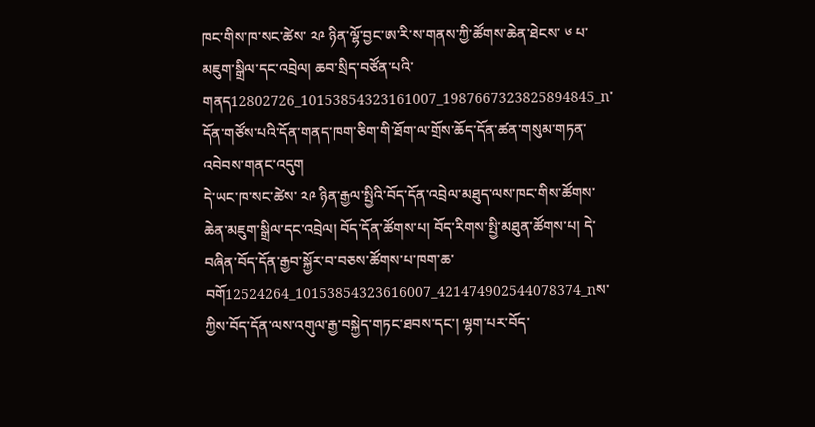ཁང་གིས་ཁ་སང་ཚེས་ ༢༩ ཉིན་ལྷོ་བྱང་ཨ་རི་ས་གནས་ཀྱི་ཚོགས་ཆེན་ཐེངས་ ༦ པ་མཇུག་སྒྲིལ་དང་འབྲེལ། ཆབ་སྲིད་བཙོན་པའི་གནད12802726_10153854323161007_1987667323825894845_n་དོན་གཙོས་པའི་དོན་གནད་ཁག་ཅིག་གི་ཐོག་ལ་གྲོས་ཆོད་དོན་ཚན་གསུམ་གཏན་འབེབས་གནང་འདུག
དེ་ཡང་ཁ་སང་ཚེས་ ༢༩ ཉིན་རྒྱལ་སྤྱིའི་བོད་དོན་འབྲེལ་མཐུད་ལས་ཁང་གིས་ཚོགས་ཆེན་མཇུག་སྒྲིལ་དང་འབྲེལ། བོད་དོན་ཚོགས་པ། བོད་རིགས་སྤྱི་མཐུན་ཚོགས་པ། དེ་བཞིན་བོད་དོན་རྒྱབ་སྐྱོར་བ་བཅས་ཚོགས་པ་ཁག་ཆ་བགོ12524264_10153854323616007_421474902544078374_nས་ཀྱིས་བོད་དོན་ལས་འགུལ་རྒྱ་བསྐྱེད་གཏང་ཐབས་དང་། ལྷག་པར་བོད་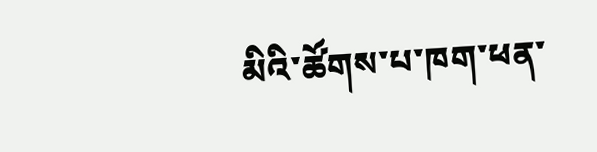མིའི་ཚོགས་པ་ཁག་ཕན་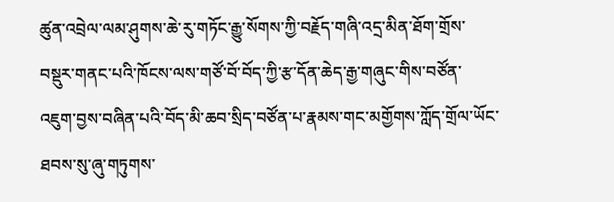ཚུན་འབྲེལ་ལམ་ཤུགས་ཆེ་རུ་གཏོང་རྒྱུ་སོགས་ཀྱི་བརྗོད་གཞི་འདྲ་མིན་ཐོག་གྲོས་བསྡུར་གནང་པའི་ཁོངས་ལས་གཙོ་བོ་བོད་ཀྱི་རྩ་དོན་ཆེད་རྒྱ་གཞུང་གིས་བཙོན་འཇུག་བྱས་བཞིན་པའི་བོད་མི་ཆབ་སྲིད་བཙོན་པ་རྣམས་གང་མགྱོགས་ཀློད་གྲོལ་ཡོང་ཐབས་སུ་ཞུ་གཏུགས་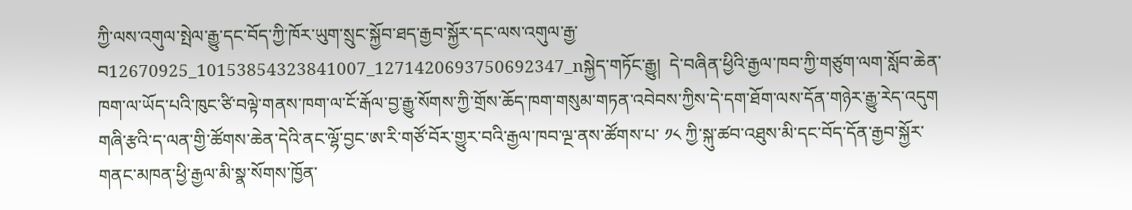ཀྱི་ལས་འགུལ་སྤེལ་རྒྱུ་དང་བོད་ཀྱི་ཁོར་ཡུག་སྲུང་སྐྱོབ་ཐད་རྒྱབ་སྐྱོར་དང་ལས་འགུལ་རྒྱ་བ12670925_10153854323841007_1271420693750692347_nསྐྱེད་གཏོང་རྒྱུ།  དེ་བཞིན་ཕྱིའི་རྒྱལ་ཁབ་ཀྱི་གཙུག་ལག་སློབ་ཆེན་ཁག་ལ་ཡོད་པའི་ཁུང་ཙི་བལྟེ་གནས་ཁག་ལ་ངོ་རྒོལ་བྱ་རྒྱུ་སོགས་ཀྱི་གྲོས་ཆོད་ཁག་གསུམ་གཏན་འབེབས་ཀྱིས་དེ་དག་ཐོག་ལས་དོན་གཉེར་རྒྱུ་རེད་འདུག
གཞི་རྩའི་ད་ལན་གྱི་ཚོགས་ཆེན་དེའི་ནང་ལྷོ་བྱང་ཨ་རི་གཙོ་བོར་གྱུར་བའི་རྒྱལ་ཁབ་ལྔ་ནས་ཚོགས་པ་ ༡༨ ཀྱི་སྐུ་ཚབ་འཐུས་མི་དང་བོད་དོན་རྒྱབ་སྐྱོར་གནང་མཁན་ཕྱི་རྒྱལ་མི་སྣ་སོགས་ཁྱོན་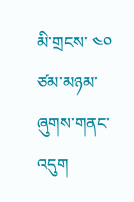མི་གྲངས་ ༤༠ ཙམ་མཉམ་ཞུགས་གནང་འདུག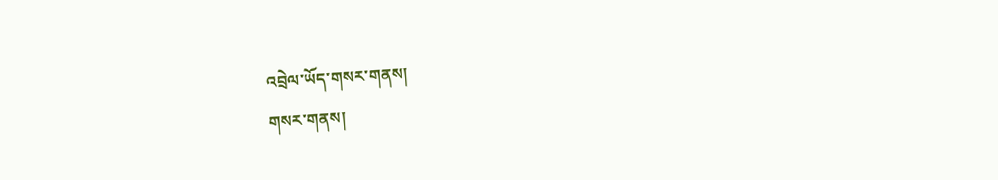འབྲེལ་ཡོད་གསར་གནས།
གསར་གནས།